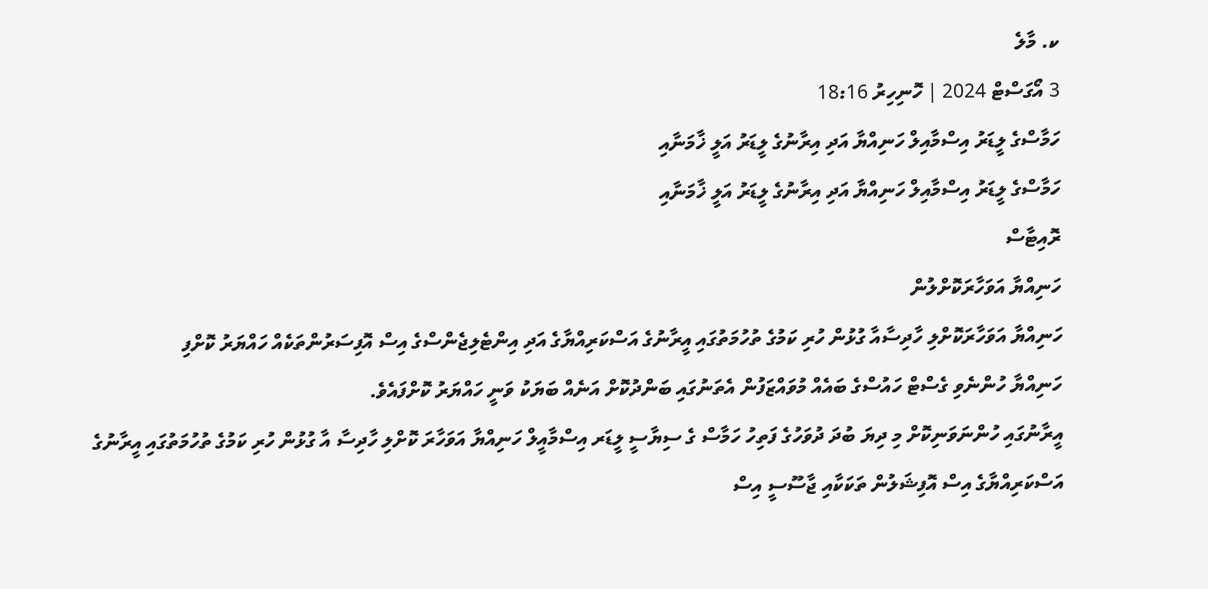ކ. މާލެ
3 އޯގަސްޓް 2024 | ހޮނިހިރު 18:16
ހަމާސްގެ ލީޑަރު އިސްމާއިލް ހަނިއްޔާ އަދި އިރާނުގެ ލީޑަރު އަލީ ޚާމަނާއި
ހަމާސްގެ ލީޑަރު އިސްމާއިލް ހަނިއްޔާ އަދި އިރާނުގެ ލީޑަރު އަލީ ޚާމަނާއި
ރޮއިޓާސް
ހަނިއްޔާ އަވަހާރަކޮށްލުން
ހަނިއްޔާ އަވަހާރަކޮށްލި ހާދިސާއާ ގުޅުން ހުރި ކަމުގެ ތުހުމަތުގައި އީރާނުގެ އަސްކަރިއްޔާގެ އަދި އިންޓެލިޖެންސްގެ އިސް އޮފިސަރުންތަކެއް ހައްޔަރު ކޮށްފި
ހަނިއްޔާ ހުންނެވި ގެސްޓް ހައުސްގެ ބައެއް މުވައްޒަފުން އެތަނުގައި ބަންދުކޮށް އަނެއް ބަޔަކު ވަނީ ހައްޔަރު ކޮށްފައެވެ.
އީރާނުގައި ހުންނަވަނިކޮށް މި ދިޔަ ބުދަ ދުވަހުގެ ފަތިހު ހަމާސް ގެ ސިޔާސީ ލީޑަރ އިސްމާއީލް ހަނިއްޔާ އަވަހާރަ ކޮށްލި ހާދިސާ އާ ގުޅުން ހުރި ކަމުގެ ތުހުމަތުގައި އީރާނުގެ އަސްކަރިއްޔާގެ އިސް އޮފިޝަލުން ތަކަކާއި ޖާސޫސީ އިސް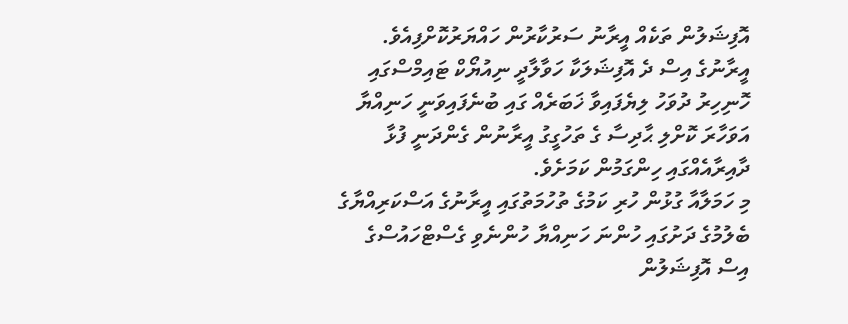އޮފިޝަލުން ތަކެއް އީރާނު ސަރުކާރުން ހައްޔަރުކޮށްފިއެވެ.
އީރާނުގެ އިސް ދެ އޮފިޝަލަކާ ހަވާލާދީ ނިއުޔޯކް ޓައިމްސްގައި ހޮނިހިރު ދުވަހު ލިޔެފައިވާ ޚަބަރެއް ގައި ބުނެފައިވަނީ ހަނިއްޔާ އަވަހާރަ ކޮށްލި ޙާދިސާ ގެ ތަހުގީގު އީރާނުން ގެންދަނީ ފުޅާ ދާއިރާއެއްގައި ހިންގަމުން ކަމަށެވެ.
މި ހަމަލާއާ ގުޅުން ހުރި ކަމުގެ ތުހުމަތުގައި އީރާނުގެ އަސްކަރިއްޔާގެ ބެލުމުގެ ދަށުގައި ހުންނަ ހަނިއްޔާ ހުންނެވި ގެސްޓްހައުސްގެ އިސް އޮފިޝަލުން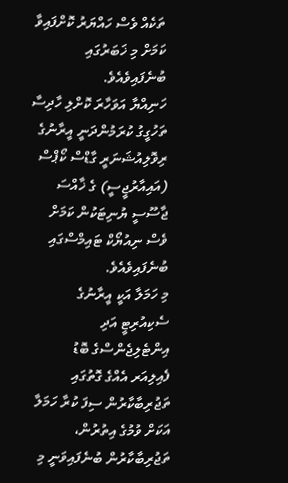ތަކެއް ވެސް ހައްޔަރު ކޮށްފައިވާ ކަމަށް މި ޚަބަރުގައި ބުނެފައިވެއެވެ.
ހަނިއްޔާ އަވަހާރަ ކޮށްލި ހާދިސާ ތަހުގީގު ކުރަމުންދަނީ އީރާނުގެ ރިވޮލިއުޝަނަރީ ގާޑްސް ކޯޕްސް (އައިއާރުޖީސީ) ގެ ޚާއްސަ ޖާސޫސީ ޔުނިޓަކުން ކަމަށް ވެސް ނިއުޔޯކް ޓައިމްސްގައި ބުނެފައިވެއެވެ.
މި ހަމަލާ އަކީ އީރާނުގެ ސެކިއުރިޓީ އަދި އިންޓެލިޖެންސްގެ ބޮޑު ފެއިލިއަރ އެއްގެ ގޮތުގައި ތަޖުރިބާކާރުން ސިފަ ކުރާ ހަމަލާ އަކަށް ވުމުގެ އިތުރުން، ތަޖުރިބާކާރުން ބުނެފައިވަނީ މި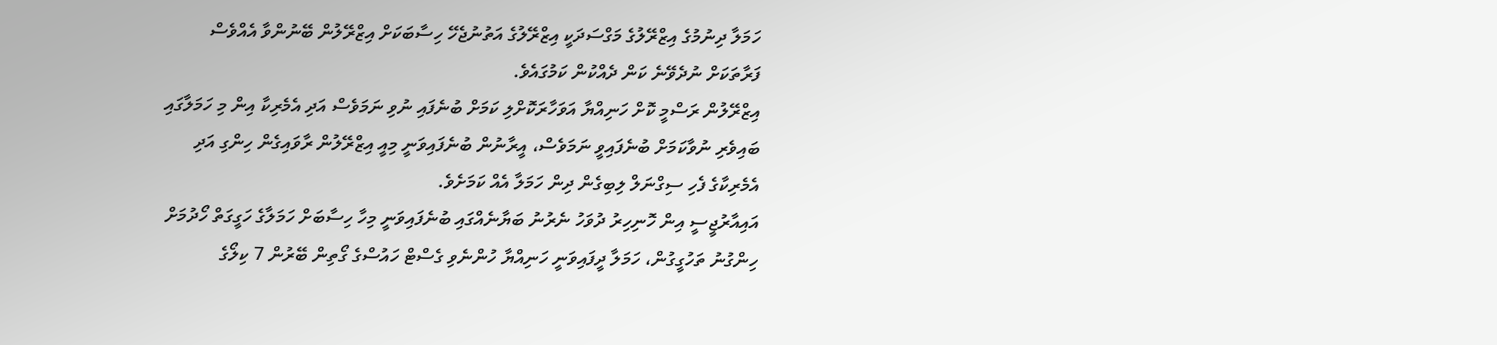ހަމަލާ ދިނުމުގެ އިޒްރޭލުގެ މަގްސަދަކީ އިޒްރޭލުގެ އަތުނުޖެހޭ ހިސާބަކަށް އިޒްރޭލުން ބޭނުންވާ އެއްވެސް ފަރާތަކަށް ނުދެވޭނެ ކަން ދެއްކުން ކަމުގައެވެ.
އިޒްރޭލުން ރަސްމީ ކޮށް ހަނިއްޔާ އަވަހާރަކޮށްލި ކަމަށް ބުނެފައި ނުވި ނަމަވެސް އަދި އެމެރިކާ އިން މި ހަމަލާގައި ބައިވެރި ނުވާކަމަށް ބުނެފައިވީ ނަމަވެސް، އީރާނުން ބުނެފައިވަނީ މިއީ އިޒްރޭލުން ރާވައިގެން ހިންގި އަދި އެމެރިކާގެ ފެހި ސިގްނަލް ލިބިގެން ދިން ހަމަލާ އެއް ކަމަށެވެ.
އައިއާރުޖީސީ އިން ހޮނިހިރު ދުވަހު ނެރުނު ބަޔާނެއްގައި ބުނެފައިވަނީ މިހާ ހިސާބަށް ހަމަލާގެ ހަގީގަތް ހޯދުމަށް ހިންގުނު ތަހުގީގުން، ހަމަލާ ދީފައިވަނީ ހަނިއްޔާ ހުންނެވި ގެސްޓް ހައުސްގެ ގޯތިން ބޭރުން 7 ކިލޯގެ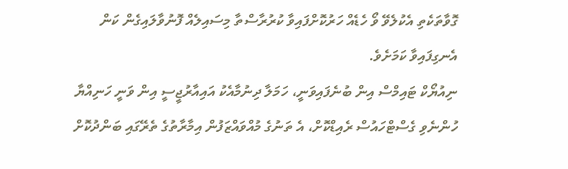ގޮވާތަކެތި އެކުލެވޭ ވޯ ހެޑެއް ހަރުކޮށްފައިވާ ކުރުރާސްތާ މިސައިލެއް ފޮނުވާލައިގެން ކަން އެނގިފައިވާ ކަމަށެވެ.
ނިއުޔޯކް ޓައިމްސް އިން ބުނެފައިވަނީ، ހަމަލާ ދިނުމާއެކު އައިއާރުޖީސީ އިން ވަނީ ހަނިއްޔާ ހުންނެވި ގެސްޓްހައުސް ރެއިޑްކޮށް، އެ ތަނުގެ މުއްވައްޒަފުން އިމާރާތުގެ ތެރޭގައި ބަންދުކޮށް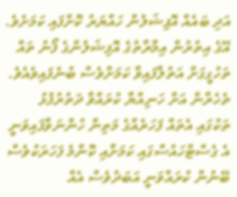އަދި ބައެއް އޮފިޝަލުން ހައްޔަރު ކޮށްފައި ކަމަށެވެ. އޭގެ އިތުރުން އިމާރާތުގެ އޮފިޝަލުންގެ ފޯނު ތައް ތަހުގީގަށް އަތުލާފައިވާ ކަމަށްވެސް ބުނެފައިވެއެވެ.
ތެހެރާން އަށް ހަނިއްޔާ ކުރައްވާ ދަތުރުފުޅު ތަކުގައި އެތައް ފަހަރެއްގެ މަތިން ހުންނަވާފައިވަނީ އެ ގެސްޓްހައުސްގައި ކަމަށާއި ކޮންމެ ފަހަރަކުވެސް ބޭނުން ކުރައްވަނީ އަބަދުވެސް އެއް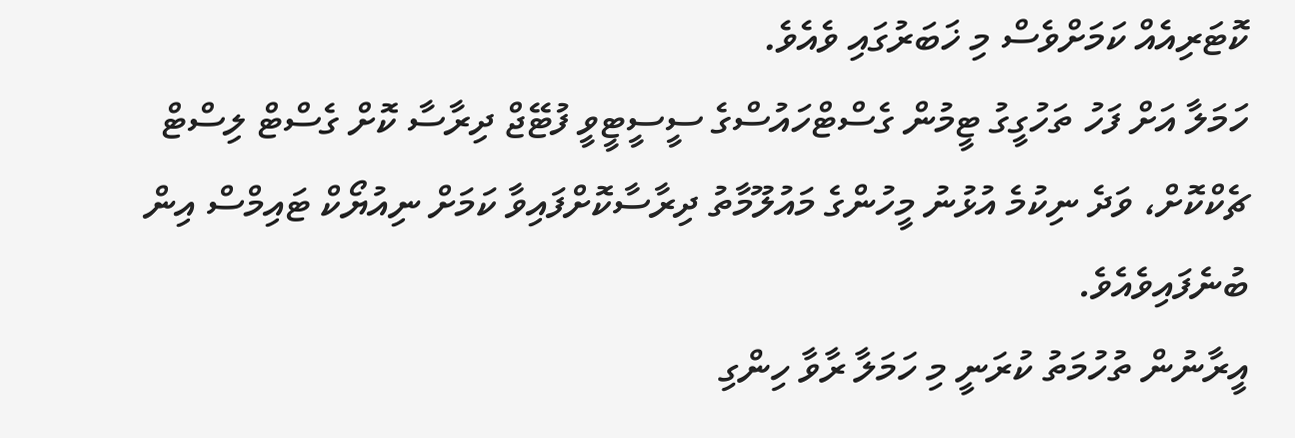ކޮޓަރިއެއް ކަމަށްވެސް މި ޚަބަރުގައި ވެއެވެ.
ހަމަލާ އަށް ފަހު ތަހުގީގު ޓީމުން ގެސްޓްހައުސްގެ ސީސީޓީވީ ފުޓޭޖް ދިރާސާ ކޮށް ގެސްޓް ލިސްޓް ޗެކްކޮށް، ވަދެ ނިކުމެ އުޅުނު މީހުންގެ މައުލޫމާތު ދިރާސާކޮށްފައިވާ ކަމަށް ނިއުޔޯކް ޓައިމްސް އިން ބުނެފައިވެއެވެ.
އީރާނުން ތުހުމަތު ކުރަނީ މި ހަމަލާ ރާވާ ހިންގި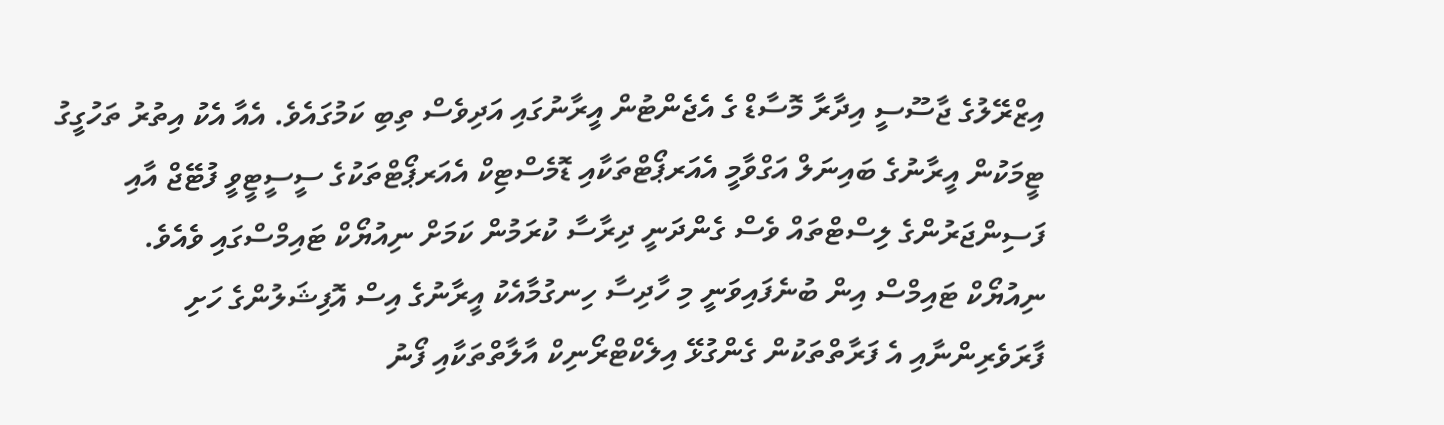އިޒްރޭލުގެ ޖާސޫސީ އިދާރާ މޮސާޑް ގެ އެޖެންޓުން އީރާނުގައި އަދިވެސް ތިބި ކަމުގައެވެ. އެއާ އެކު އިތުރު ތަހުގީގު ޓީމަކުން އީރާނުގެ ބައިނަލް އަގްވާމީ އެއަރޕޯޓްތަކާއި ޑޮމެސްޓިކް އެއަރޕޯޓްތަކުގެ ސީސީޓީވީ ފުޓޭޖް އާއި ފަސިންޖަރުންގެ ލިސްޓްތައް ވެސް ގެންދަނީ ދިރާސާ ކުރަމުން ކަމަށް ނިއުޔޯކް ޓައިމްސްގައި ވެއެވެ.
ނިއުޔޯކް ޓައިމްސް އިން ބުނެފައިވަނީ މި ހާދިސާ ހިނގުމާއެކު އީރާނުގެ އިސް އޮފިޝަލުންގެ ހަށި ފާރަވެރިންނާއި އެ ފަރާތްތަކުން ގެންގުޅޭ އިލެކްޓްރޯނިކް އާލާތްތަކާއި ފޯނު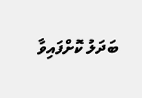ބަދަލު ކޮށްފައިވާ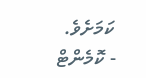ކަމަށެވެ.
- ކޮމެންޓް